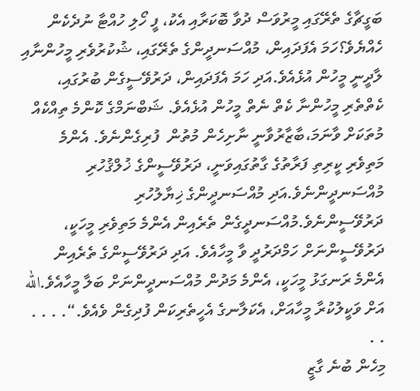ބަގީޗާގެ ތެރޭގައި މީރުވަސް ދުވާ ބޮކަރާއި އެކު، ފީ ހޯލި ހުއްޓާ ނުދެކެން ހެއްޔެވެ؟ހަމަ އެފަދައިން، މުއްސަނދީންގެ ތެރޭގައި، ޝުކުރުވެރި މީހުންނާއި ލާދީނީ މީހުން އުޅެއެވެ.އަދި ހަމަ އެފަދައިން، ދަރުވޭސީގެން ބުރުގައި، ކެތްތެރި މީހުންނާ ކެތް ނެތް މީހުން އުޅެއެވެ. ޝަބްނަމްގެ ކޮންމެ ތިއްކެއް މުތަކަށް ވާނަމަ،ބާޒާރުވާނީ ނާށިހެން މުތުން  ފުރިގެންނެވެ. އެންމެ މަތިވެރި ކީރިތި ފަރާތުގެ ގާތުގައިވަނީ، ދަރުވޭސީންގެ ޚުލްޤުހުރި މުއްސަނދީންނެވެ.އަދި މުއްސަނދީންގެ ޚިޔާލުހުރި ދަރުވޭސީންނެވެ.މުއްސަނދީގެން ތެރެއިން އެންމެ މަތިވެރި މީހަކީ، ދަރުވޭސީންނަށް ހަމްދަރުދީ ވާ މީހާއެވެ. އަދި ދަރުވޭސީންގެ ތެރެއިން އެންމެ ރަނގަޅު މީހަކީ، އެންމެ މަދުން މުއްސަނދީންނަށް ބަލާ މީހާއެވެ.الله އަށް ވަކީލުކުރާ މީހާއަށް، އެކަލާނގެ އެހީތެރިކަން ފުދިގެން ވެއެވެ.“. . . . . .
މިހެން ބުނެ ގާޒީ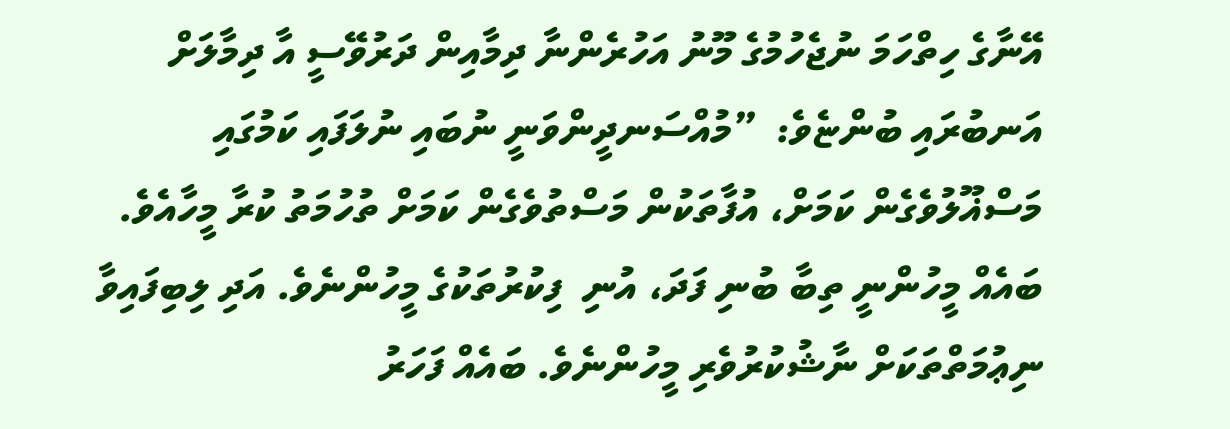އޭނާގެ ހިތްހަމަ ނުޖެހުމުގެ މޫނު އަހުރެންނާ ދިމާއިން ދަރުވޭސީ އާ ދިމާލަށް އަނބުރައި ބުންޏެވެ:  ”މުއްސަނދީންވަނީ ނުބައި ނުލަފައި ކަމުގައި މަސްޣޫލުވެގެން ކަމަށް، އުފާތަކުން މަސްތުވެގެން ކަމަށް ތުހުމަތު ކުރާ މީހާއެވެ. ބައެއް މީހުންނީ ތިބާ ބުނި ފަދަ، އުނި  ފިކުރުތަކުގެ މީހުންނެވެ. އަދި ލިބިފައިވާ ނިޢުމަތްތަކަށް ނާޝުކުރުވެރި މީހުންނެވެ. ބައެއް ފަހަރު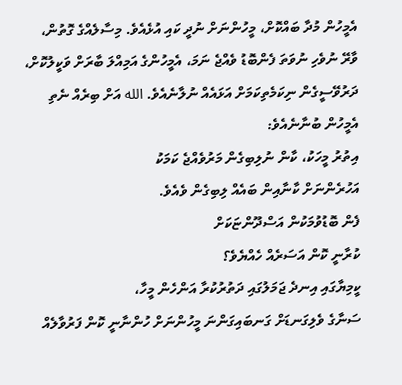އެމީހުން މުދާ ބައްކޮށް، މީހުންނަށް ނުދީ ކައި އުޅެއެވެ. މިސާލެއްގެ ގޮތުން، ވާރޭ ނުވެހި ނުވަތަ ފެންބޮޑު ވެއްޖެ ނަމަ، އެމީހުންގެ އަމިއްލަ ބާރަށް ވަކީލުކޮށް، ދަރުވޭސީގެން ނިކަމެތިކަމަށް އަޅައެއް ނުލާނެއެވެ. الله އަށް ބިރެއް ނެތި އެމީހުން ބުނާނެއެވެ:
އިތުރު މީހަކު، ކާން ނުލިބިގެން މަރުވެއްޖެ ކަމަކު
އަހުރެންނަށް ކާނާއިން ބައެއް ލިބިގެން ވެއެވެ.
ފެން ބޮޑުވުމަކުން އަސްދޫންޏަކަށް
ކުރާނީ ކޮން އަސަރެއް ހެއްޔެވެ؟
ކީމިޔާގައި އިނދެ ޖަމަލުގައި ދަތުރުކުރާ އަންހެން މީހާ،
ސަނާގެ ވެލިގަނޑަށް ގަނބައިގަންނަ މީހުންނަށް ހުންނާނީ ކޮން ފަރުވާލެއް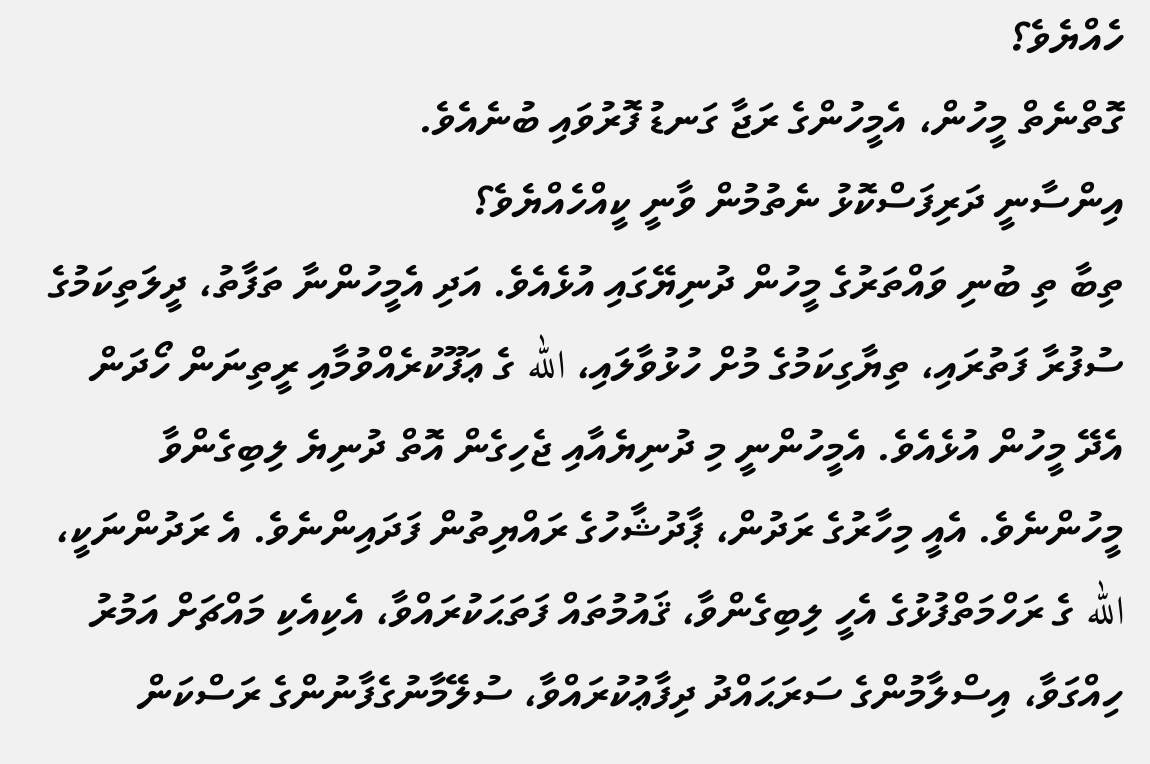ހެއްޔެވެ؟
ގޮތްނެތް މީހުން، އެމީހުންގެ ރަޖާ ގަނޑު ފޮރުވައި ބުނެއެވެ.
އިންސާނީ ދަރިފަސްކޮޅު ނެތުމުން ވާނީ ކީއްހެއްޔެވެ؟
ތިބާ ތި ބުނި ވައްތަރުގެ މީހުން ދުނިޔޭގައި އުޅެއެވެ. އަދި އެމީހުންނާ ތަފާތު، ދީލަތިކަމުގެ ސުފުރާ ފަތުރައި، ތިޔާގިކަމުގެ މުށް ހުޅުވާލައި، الله ގެ ޢަފޫކުރެއްވުމާއި ރީތިނަން ހޯދަން އެދޭ މީހުން އުޅެއެވެ. އެމީހުންނީ މި ދުނިޔެއާއި ޖެހިގެން އޮތް ދުނިޔެ ލިބިގެންވާ މީހުންނެވެ. އެއީ މިހާރުގެ ރަދުން، ޕާދުޝާހުގެ ރައްޔިތުން ފަދައިންނެވެ. އެ ރަދުންނަކީ، الله ގެ ރަހްމަތްފުޅުގެ އެހީ ލިބިގެންވާ، ޤައުމުތައް ފަތަޙަކުރައްވާ، އެކިއެކި މައްޗަށް އަމުރު ހިއްގަވާ، އިސްލާމުންގެ ސަރަޙައްދު ދިފާޢުކުރައްވާ، ސުލޭމާނުގެފާނުންގެ ރަސްކަން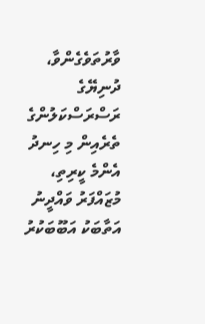ވާރުތަވެގެންވާ، ދުނިޔޭގެ ރަސްރަސްކަލުންގެ ތެރެއިން މި ހިނދު އެންމެ ކީރިތި، މުޒައްފަރު ވައްދީނު އަތާބަކު އަބޫބަކުރު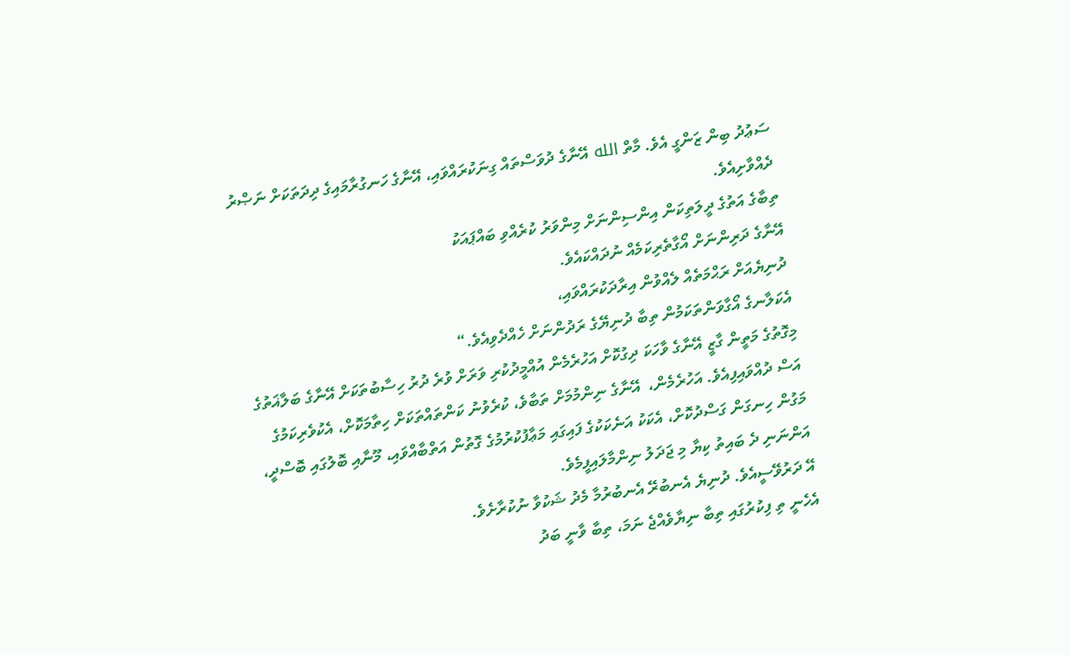ސަޢުދު ބިން ޒަންގީ އެވެ. މާތް الله އޭނާގެ ދުވަސްތައް ގިނަކުރައްވައި، އޭނާގެ ހަނގުރާމައިގެ ދިދަތަކަށް ނަޞްރު ދެއްވާށިއެވެ.
ތިބާގެ އަތުގެ ދީލަތިކަން އިންސިންނަށް މިންވަރު ކުރެއްވި ބައްޕައަކު
އޭނާގެ ދަރިންނަށް އޯގާތެރިކަމެއް ނުދައްކައެވެ.
ދުނިޔެއަށް ރަޙްމަތެއް ލެއްވުން އިރާދަކުރައްވައި،
އެކަލާނގެ އޯގާވަންތަކަމުން ތިބާ ދުނިޔޭގެ ރަދުންނަށް ހެއްދެވިއެވެ.“
މިގޮތުގެ މަތީން ގާޒީ އޭނާގެ ވާހަކަ ދިގުކޮށް އަހުރެމެން އުއްމީދުކުރި ވަރަށް ވުރެ ދުރު ހިސާބުތަކަށް އޭނާގެ ބަލާޣަތުގެ އަސް ދުއްވައިފިއެވެ. އަހުރެމެން،  އޭނާގެ ނިންމުމަށް ތަބާވެ، ކުރެވުނު ކަންތައްތަކަށް ހިތާމަކޮށް، އެކުވެރިކަމުގެ މަގުން ހިނގަން ގަސްދުކޮށް، އެކަކު އަނެކަކުގެ ފައިގައި މަޢާފުކުރުމުގެ ގޮތުން އަތްބާއްވައި، މޫނާއި ބޮލުގައި ބޮސްދީ، އަންނަނި ދެ ބައިތު ކިޔާ މި ޖަދަލު ނިންމާލައިފީމެވެ.
އޭ ދަރުވޭސީއެވެ. ދުނިޔެ އެނބުރޭ އެނބުރުމާ މެދު ޝަކުވާ ނުކުރާށެވެ.
އެހެނީ ތި ފިކުރުގައި ތިބާ ނިޔާވެއްޖެ ނަމަ، ތިބާ ވާނީ ބަދު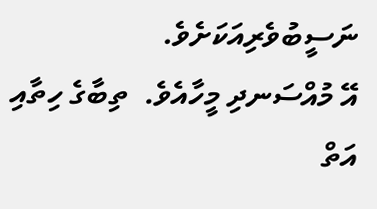ނަސީބުވެރިއަކަށެވެ.
އޭ މުއްސަނދި މީހާއެވެ.  ތިބާގެ ހިތާއި އަތް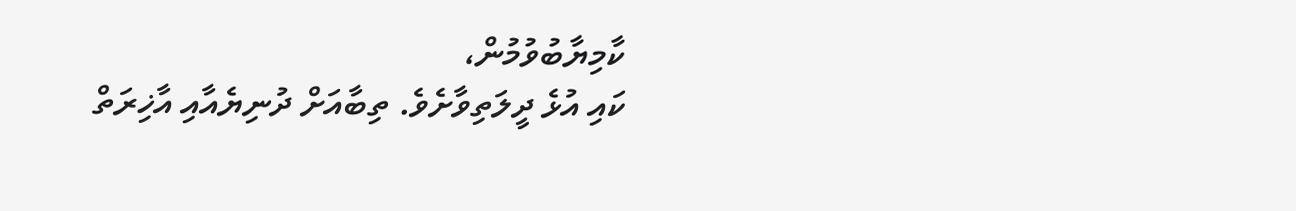ކާމިޔާބުވުމުން،
ކައި އުޅެ ދީލަތިވާށެވެ. ތިބާއަށް ދުނިޔެއާއި އާޚިރަތް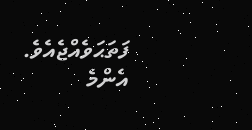ފަތަޙަވެއްޖެއެވެ.
އެންމެ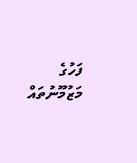ފަހުގެ މަޒުމޫނުތައް